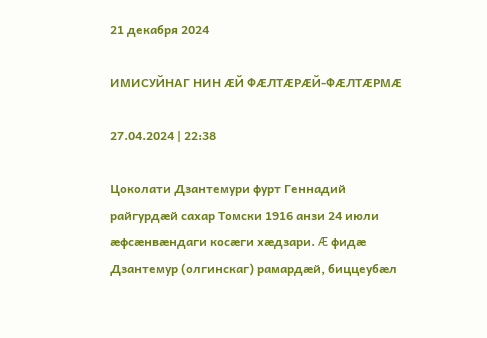21 декабря 2024

ИМИСУЙНАГ НИН ÆЙ ФÆЛТÆРÆЙ-ФÆЛТÆРМÆ

27.04.2024 | 22:38

Цоколати Дзантемури фурт Геннадий райгурдæй сахар Томски 1916 анзи 24 июли æфсæнвæндаги косæги хæдзари. Æ фидæ Дзантемур (олгинскаг) рамардæй, биццеубæл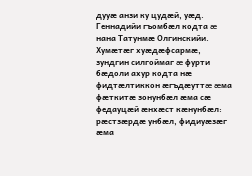дууæ анзи ку цудæй, уæд. Геннадийи гъомбæл кодта æ нана Татунмæ Олгинскийи. Хумæтæг хуæдæфсармæ, зундгин силгоймаг æ фурти бæдоли ахур кодта нæ фидтæлтиккон æгъдæуттæ æма фæткитæ зонунбæл æма сæ федауцæй æнхæст кæнунбæл: рæстзæрдæ унбæл, фидиуæзæг æма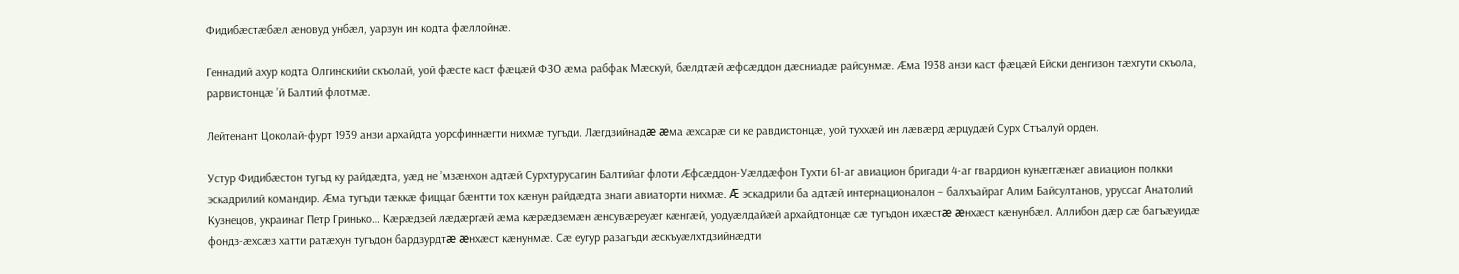Фидибæстæбæл æновуд унбæл, уарзун ин кодта фæллойнæ.

Геннадий ахур кодта Олгинскийи скъолай, уой фæсте каст фæцæй ФЗО æма рабфак Мæскуй, бæлдтæй æфсæддон дæсниадæ райсунмæ. Æма 1938 анзи каст фæцæй Ейски денгизон тæхгути скъола, рарвистонцæ ’й Балтий флотмæ.

Лейтенант Цоколай-фурт 1939 анзи архайдта уорсфиннæгти нихмæ тугъди. Лæгдзийнадæ æма æхсарæ си ке равдистонцæ, уой туххæй ин лæвæрд æрцудæй Сурх Стъалуй орден.

Устур Фидибæстон тугъд ку райдæдта, уæд не ’мзæнхон адтæй Сурхтурусагин Балтийаг флоти Æфсæддон-Уæлдæфон Тухти 61-аг авиацион бригади 4-аг гвардион кунæггæнæг авиацион полкки эскадрилий командир. Æма тугъди тæккæ фиццаг бæнтти тох кæнун райдæдта знаги авиаторти нихмæ. Æ эскадрили ба адтæй интернационалон – балхъайраг Алим Байсултанов, уруссаг Анатолий Кузнецов, украинаг Петр Гринько… Кæрæдзей лæдæргæй æма кæрæдземæн æнсувæреуæг кæнгæй, уодуæлдайæй архайдтонцæ сæ тугъдон ихæстæ æнхæст кæнунбæл. Аллибон дæр сæ багъæуидæ фондз-æхсæз хатти ратæхун тугъдон бардзурдтæ æнхæст кæнунмæ. Сæ еугур разагъди æскъуæлхтдзийнæдти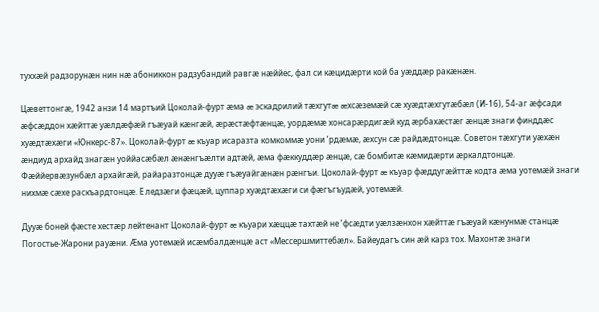туххæй радзорунæн нин нæ абониккон радзубандий равгæ нæййес, фал си кæцидæрти кой ба уæддæр ракæнæн.

Цæветтонгæ, 1942 анзи 14 мартъий Цоколай-фурт æма æ эскадрилий тæхгутæ æхсæземæй сæ хуæдтæхгутæбæл (И-16), 54-аг æфсади æфсæддон хæйттæ уæлдæфæй гъæуай кæнгæй, æрæстæфтæнцæ, уордæмæ хонсарæрдигæй куд æрбахæстæг æнцæ знаги финддæс хуæдтæхæги «Юнкерс-87». Цоколай-фурт æ къуар исаразта комкоммæ уони ’рдæмæ, æхсун сæ райдæдтонцæ. Советон тæхгути уæхæн æндиуд архайд знагæн уоййасæбæл æнæнгъæлти адтæй, æма фæккуддæр æнцæ, сæ бомбитæ кæмидæрти æркалдтонцæ. Фæййервæзунбæл архайгæй, райаразтонцæ дууæ гъæуайгæнæн рæнгъи. Цоколай-фурт æ къуар фæддугæйттæ кодта æма уотемæй знаги нихмæ сæхе раскъардтонцæ. Е ледзæги фæцæй, цуппар хуæдтæхæги си фæгъгъудæй, уотемæй.

Дууæ боней фæсте хестæр лейтенант Цоколай-фурт æ къуари хæццæ тахтæй не ’фсæдти уæлзæнхон хæйттæ гъæуай кæнунмæ станцæ Погостье-Жарони рауæни. Æма уотемæй исæмбалдæнцæ аст «Мессершмиттебæл». Байеудагъ син æй карз тох. Махонтæ знаги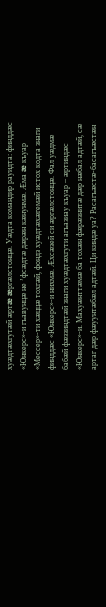хуæдтæхгутæй æртæ æргæлстонцæ. Уæдта командир рауидта: финддæс «Юнкерс»-и гъавунцæ не ’фсæдтæ дæрæн кæнунмæ. Æма æ къуар «Мессер»-ти хæццæ тохгæй, фондз хуæдтæхæгемæй истох кодта знаги финддæс «Юнкерс»-и нихмæ. Æхсæзей си æргæлстонцæ. Фал уæдмæ бабæй фæззиндтæй знаги хуæдтæхгути агъазиау къуар – æртиндæс «Юнкерс»-и. Махуæнттæмæ ба тохæн фæрæзнитæ дæр нæбал адтæй, сæ артаг дæр фæуунтæбæл адтæй. Ци киндæ уа? Расагъæстæ-басагъæстæн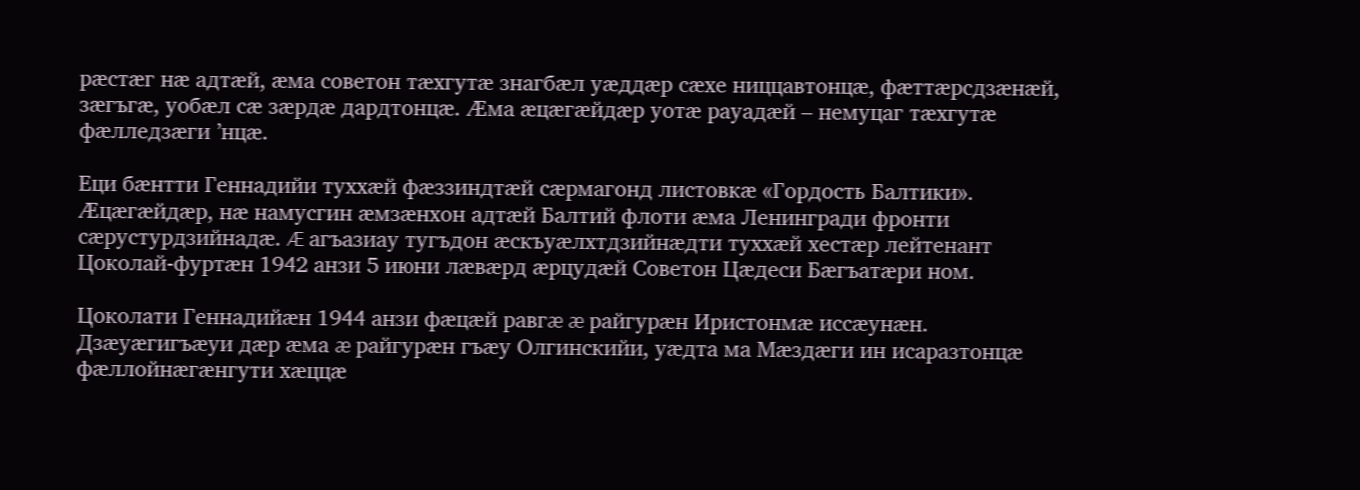рæстæг нæ адтæй, æма советон тæхгутæ знагбæл уæддæр сæхе ниццавтонцæ, фæттæрсдзæнæй, зæгъгæ, уобæл сæ зæрдæ дардтонцæ. Æма æцæгæйдæр уотæ рауадæй – немуцаг тæхгутæ фæлледзæги ’нцæ.

Еци бæнтти Геннадийи туххæй фæззиндтæй сæрмагонд листовкæ «Гордость Балтики». Æцæгæйдæр, нæ намусгин æмзæнхон адтæй Балтий флоти æма Ленингради фронти сæрустурдзийнадæ. Æ агъазиау тугъдон æскъуæлхтдзийнæдти туххæй хестæр лейтенант Цоколай-фуртæн 1942 анзи 5 июни лæвæрд æрцудæй Советон Цæдеси Бæгъатæри ном.

Цоколати Геннадийæн 1944 анзи фæцæй равгæ æ райгурæн Иристонмæ иссæунæн. Дзæуæгигъæуи дæр æма æ райгурæн гъæу Олгинскийи, уæдта ма Мæздæги ин исаразтонцæ фæллойнæгæнгути хæццæ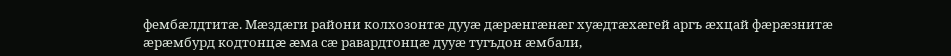фембæлдтитæ. Мæздæги райони колхозонтæ дууæ дæрæнгæнæг хуæдтæхæгей аргъ æхцай фæрæзнитæ æрæмбурд кодтонцæ æма сæ равардтонцæ дууæ тугъдон æмбали,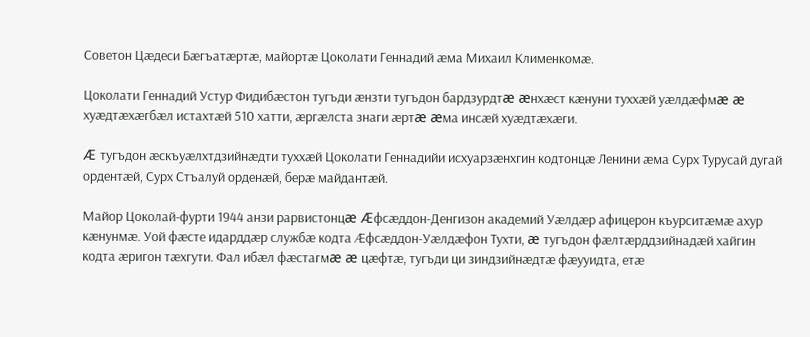Советон Цæдеси Бæгъатæртæ, майортæ Цоколати Геннадий æма Михаил Клименкомæ.

Цоколати Геннадий Устур Фидибæстон тугъди æнзти тугъдон бардзурдтæ æнхæст кæнуни туххæй уæлдæфмæ æ хуæдтæхæгбæл истахтæй 510 хатти, æргæлста знаги æртæ æма инсæй хуæдтæхæги.

Æ тугъдон æскъуæлхтдзийнæдти туххæй Цоколати Геннадийи исхуарзæнхгин кодтонцæ Ленини æма Сурх Турусай дугай ордентæй, Сурх Стъалуй орденæй, берæ майдантæй.

Майор Цоколай-фурти 1944 анзи рарвистонцæ Æфсæддон-Денгизон академий Уæлдæр афицерон къурситæмæ ахур кæнунмæ. Уой фæсте идарддæр службæ кодта Æфсæддон-Уæлдæфон Тухти, æ тугъдон фæлтæрддзийнадæй хайгин кодта æригон тæхгути. Фал ибæл фæстагмæ æ цæфтæ, тугъди ци зиндзийнæдтæ фæууидта, етæ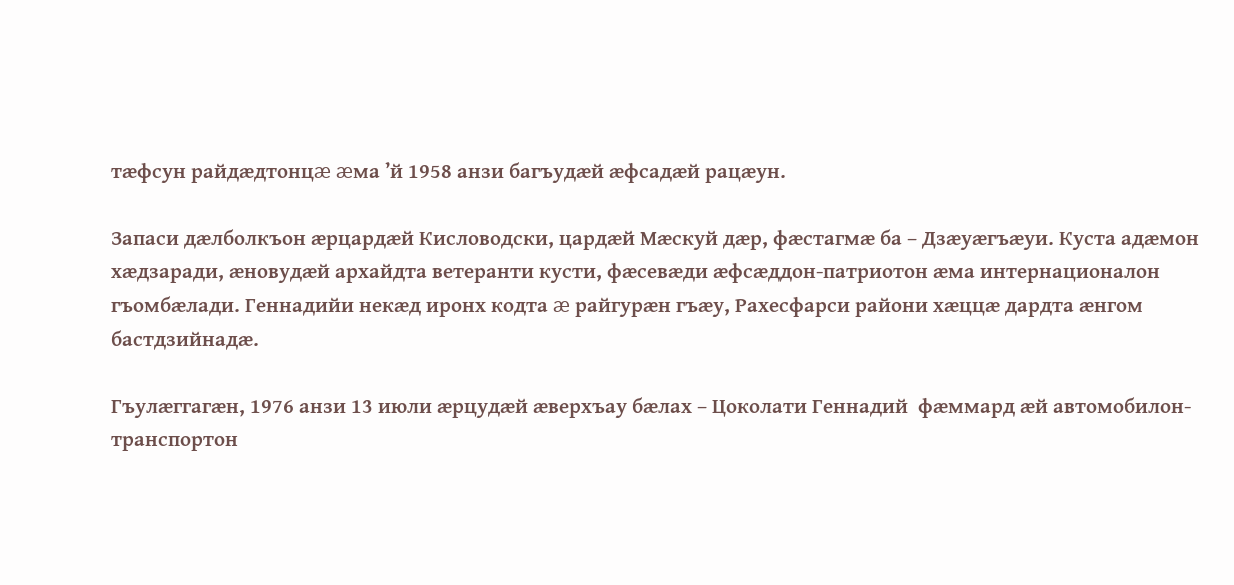тæфсун райдæдтонцæ æма ’й 1958 анзи багъудæй æфсадæй рацæун.

Запаси дæлболкъон æрцардæй Кисловодски, цардæй Мæскуй дæр, фæстагмæ ба – Дзæуæгъæуи. Куста адæмон хæдзаради, æновудæй архайдта ветеранти кусти, фæсевæди æфсæддон-патриотон æма интернационалон гъомбæлади. Геннадийи некæд иронх кодта æ райгурæн гъæу, Рахесфарси райони хæццæ дардта æнгом бастдзийнадæ.

Гъулæггагæн, 1976 анзи 13 июли æрцудæй æверхъау бæлах – Цоколати Геннадий  фæммард æй автомобилон-транспортон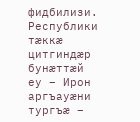фидбилизи. Республики тæккæ цитгиндæр бунæттæй еу – Ирон аргъауæни тургъæ –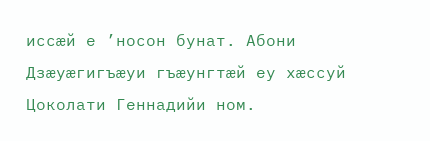иссæй е ’носон бунат. Абони Дзæуæгигъæуи гъæунгтæй еу хæссуй Цоколати Геннадийи ном.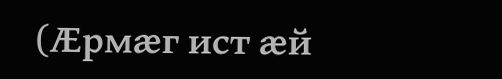(Æрмæг ист æй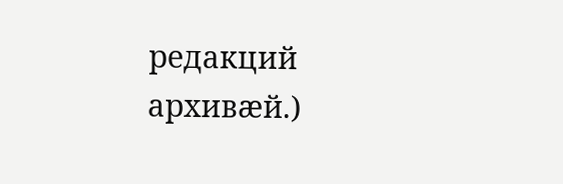редакций архивæй.)